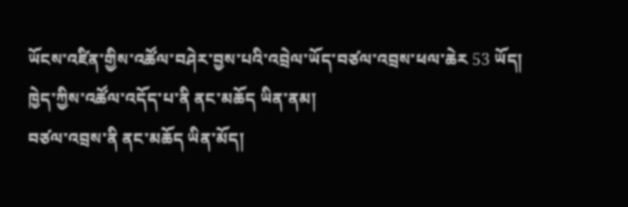ཡོངས་འཛིན་གྱིས་འཚོལ་བཤེར་བྱས་པའི་འབྲེལ་ཡོད་བཙལ་འབྲས་ཕལ་ཆེར 53 ཡོད།
ཁྱེད་ཀྱིས་འཚོལ་འདོད་པ་ནི ནང་མཆོད ཡིན་ནམ།
བཙལ་འབྲས་ནི ནང་མཆོད ཡིན་མོད།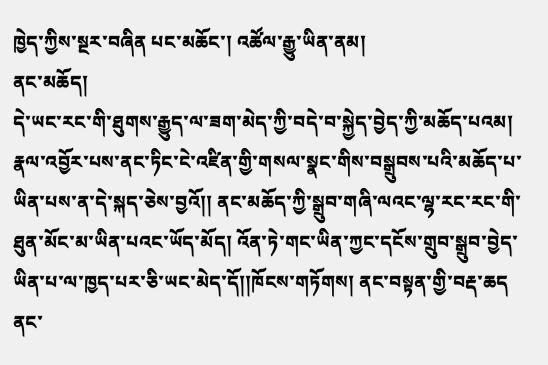ཁྱེད་ཀྱིས་སྔར་བཞིན པང་མཆོང་། འཚོལ་རྒྱུ་ཡིན་ནམ།
ནང་མཆོད།
དེ་ཡང་རང་གི་ཐུགས་རྒྱུད་ལ་ཟག་མེད་ཀྱི་བདེ་བ་སྐྱེད་བྱེད་ཀྱི་མཆོད་པའམ། རྣལ་འབྱོར་པས་ནང་ཏིང་ངེ་འཛིན་གྱི་གསལ་སྣང་གིས་བསྒྲུབས་པའི་མཆོད་པ་ཡིན་པས་ན་དེ་སྐད་ཅེས་བྱའོ།། ནང་མཆོད་ཀྱི་སྒྲུབ་གཞི་ལའང་ལྷ་རང་རང་གི་ཐུན་མོང་མ་ཡིན་པའང་ཡོད་མོད། འོན་ཏེ་གང་ཡིན་ཀྱང་དངོས་གྲུབ་སྒྲུབ་བྱེད་ཡིན་པ་ལ་ཁྱད་པར་ཅི་ཡང་མེད་དོ།།ཁོངས་གཏོགས། ནང་བསྟན་གྱི་བརྡ་ཆད
ནང་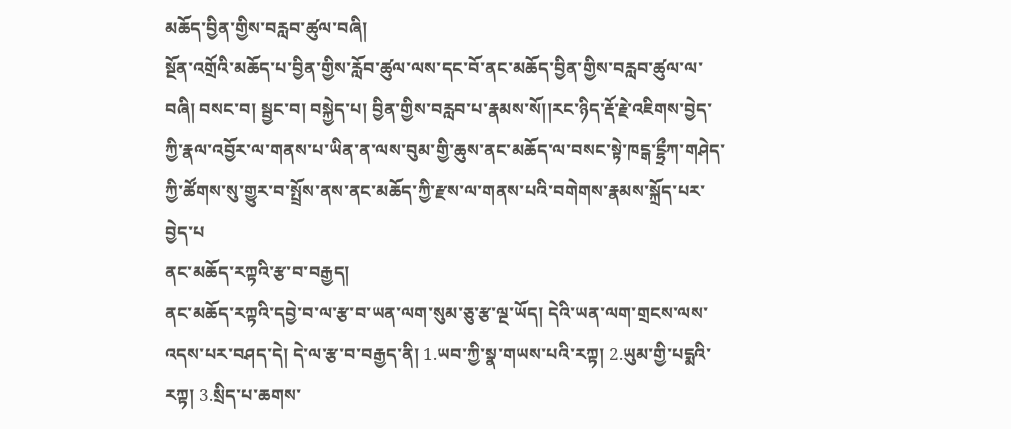མཆོད་བྱིན་གྱིས་བརླབ་ཚུལ་བཞི།
སྔོན་འགྲོའི་མཆོད་པ་བྱིན་གྱིས་རློབ་ཚུལ་ལས་དང་བོ་ནང་མཆོད་བྱིན་གྱིས་བརླབ་ཚུལ་ལ་བཞི། བསང་བ། སྦྱང་བ། བསྐྱེད་པ། བྱིན་གྱིས་བརླབ་པ་རྣམས་སོ།།རང་ཉིད་རྡོ་རྗེ་འཇིགས་བྱེད་ཀྱི་རྣལ་འབྱོར་ལ་གནས་པ་ཡིན་ན་ལས་བུམ་གྱི་ཆུས་ནང་མཆོད་ལ་བསང་སྟེ་ཁངྒ་ངྷྲྀཀ་གཤེད་ཀྱི་ཚོགས་སུ་གྱུར་བ་སྤྲོས་ནས་ནང་མཆོད་ཀྱི་རྫས་ལ་གནས་པའི་བགེགས་རྣམས་སྐྲོད་པར་བྱེད་པ
ནང་མཆོད་རཀྟའི་རྩ་བ་བརྒྱད།
ནང་མཆོད་རཀྟའི་དབྱེ་བ་ལ་རྩ་བ་ཡན་ལག་སུམ་ཅུ་རྩ་ལྔ་ཡོད། དེའི་ཡན་ལག་གྲངས་ལས་འདས་པར་བཤད་དེ། དེ་ལ་རྩ་བ་བརྒྱད་ནི། 1.ཡབ་ཀྱི་སྣ་གཡས་པའི་རཀྟ། 2.ཡུམ་གྱི་པདྨའི་རཀྟ། 3.སྲིད་པ་ཆགས་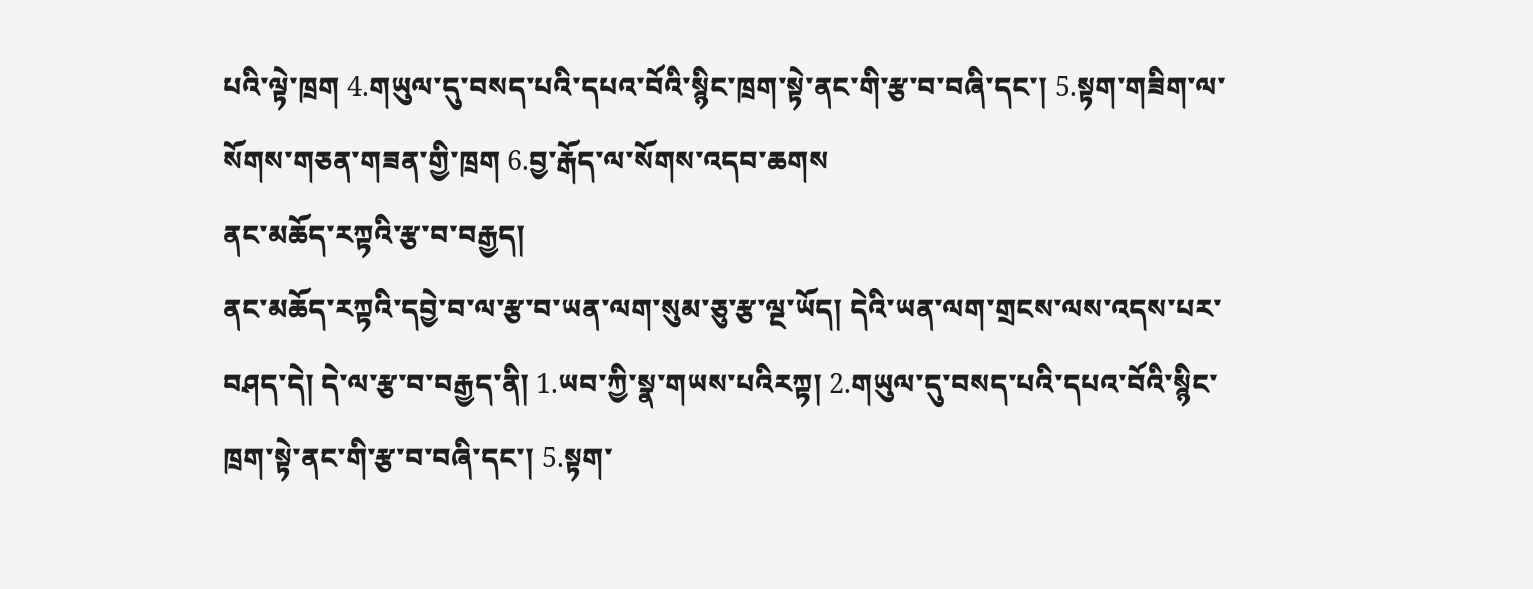པའི་ལྟེ་ཁྲག 4.གཡུལ་དུ་བསད་པའི་དཔའ་བོའི་སྙིང་ཁྲག་སྟེ་ནང་གི་རྩ་བ་བཞི་དང་། 5.སྟག་གཟིག་ལ་སོགས་གཅན་གཟན་གྱི་ཁྲག 6.བྱ་རྒོད་ལ་སོགས་འདབ་ཆགས
ནང་མཆོད་རཀྟའི་རྩ་བ་བརྒྱད།
ནང་མཆོད་རཀྟའི་དབྱེ་བ་ལ་རྩ་བ་ཡན་ལག་སུམ་ཅུ་རྩ་ལྔ་ཡོད། དེའི་ཡན་ལག་གྲངས་ལས་འདས་པར་བཤད་དེ། དེ་ལ་རྩ་བ་བརྒྱད་ནི། 1.ཡབ་ཀྱི་སྣ་གཡས་པའིརཀྟ། 2.གཡུལ་དུ་བསད་པའི་དཔའ་བོའི་སྙིང་ཁྲག་སྟེ་ནང་གི་རྩ་བ་བཞི་དང་། 5.སྟག་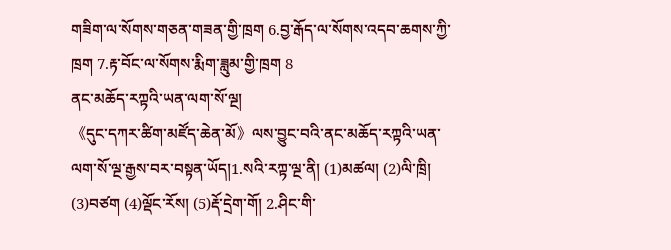གཟིག་ལ་སོགས་གཅན་གཟན་གྱི་ཁྲག 6.བྱ་རྒོད་ལ་སོགས་འདབ་ཆགས་ཀྱི་ཁྲག 7.རྟ་བོང་ལ་སོགས་རྨིག་ཟླུམ་གྱི་ཁྲག 8
ནང་མཆོད་རཀྟའི་ཡན་ལག་སོ་ལྔ།
《དུང་དཀར་ཚིག་མཛོད་ཆེན་མོ》ལས་བྱུང་བའི་ནང་མཆོད་རཀྟའི་ཡན་ལག་སོ་ལྔ་རྒྱས་བར་བསྟན་ཡོད།1.སའི་རཀྟ་ལྔ་ནི། (1)མཚལ། (2)ལི་ཁྲི། (3)བཙག (4)ལྡོང་རོས། (5)རྡོ་དྲེག་གོ། 2.ཤིང་གི་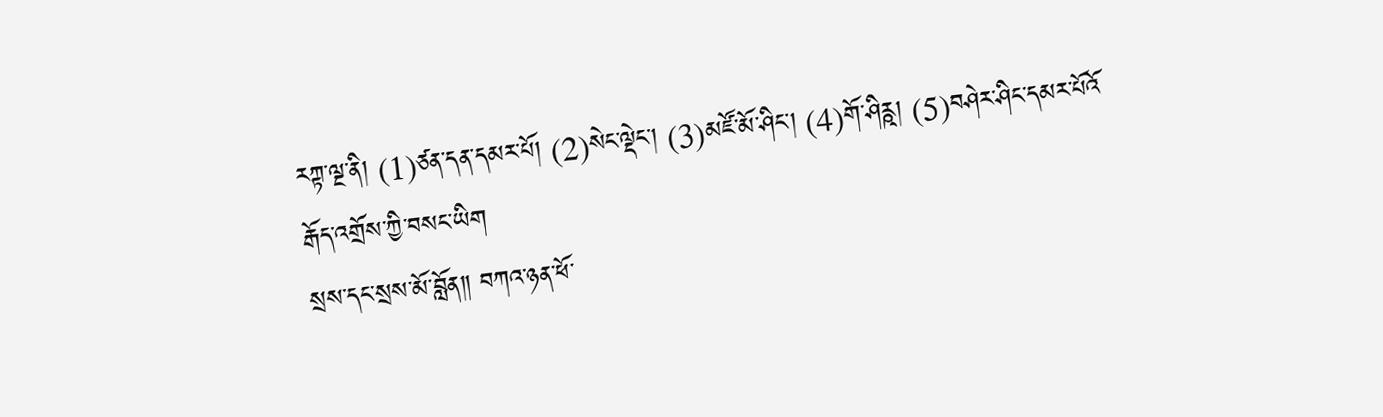རཀྟ་ལྔ་ནི། (1)ཙན་དན་དམར་པོ། (2)སེང་ལྡེང་། (3)མཛོ་མོ་ཤིང་། (4)གོ་ཤིརྵ། (5)བཤེར་ཤིང་དམར་པོའོ
རྒོད་འགྲོས་ཀྱི་བསང་ཡིག
སྲས་དང་སྲས་མོ་བློན༎ བཀའ་ཉན་ཕོ་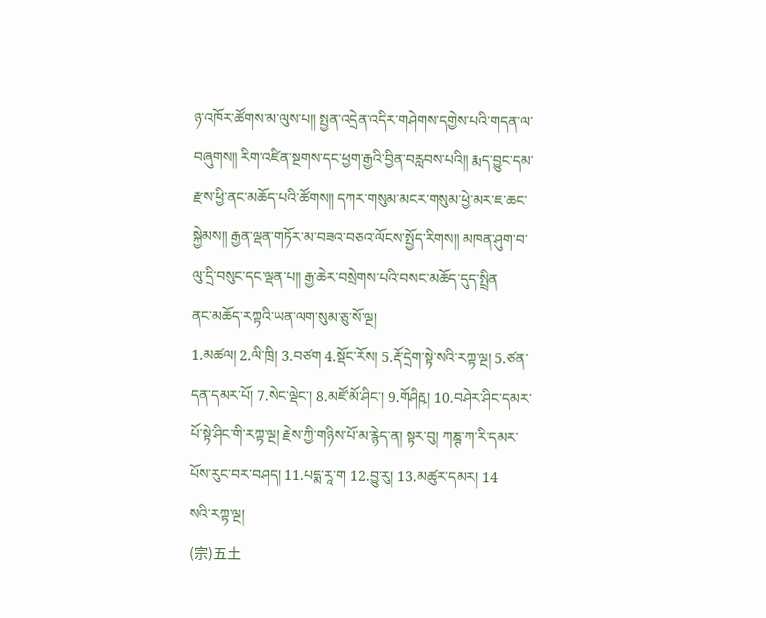ཉ་འཁོར་ཚོགས་མ་ལུས་པ༎ སྤྱན་འདྲེན་འདིར་གཤེགས་དགྱེས་པའི་གདན་ལ་བཞུགས༎ རིག་འཛིན་སྔགས་དང་ཕྱག་རྒྱའི་བྱིན་བརླབས་པའི༎ རྨད་བྱུང་དམ་རྫས་ཕྱི་ནང་མཆོད་པའི་ཚོགས༎ དཀར་གསུམ་མངར་གསུམ་ཕྱེ་མར་ཇ་ཆང་སྐྱེམས༎ རྒྱན་ལྡན་གཏོར་མ་བཟའ་བཅའ་ལོངས་སྤྱོད་རིགས༎ མཁན་ཤུག་བ་ལུ་དྲི་བསུང་དང་ལྡན་པ༎ རྒྱ་ཆེར་བསྲེགས་པའི་བསང་མཆོད་དུད་སྤྲིན
ནང་མཆོད་རཀྟའི་ཡན་ལག་སུམ་ཅུ་སོ་ལྔ།
1.མཚལ། 2.ལི་ཁྲི། 3.བཙག 4.སྡོང་རོས། 5.རྡོ་དྲེག་སྟེ་སའི་རཀྟ་ལྔ། 5.ཙན་དན་དམར་པོ། 7.སེང་ལྡེང་། 8.མཛོ་མོ་ཤིང་། 9.གོཤིརྵ། 10.བཤེར་ཤིང་དམར་པོ་སྟེ་ཤིང་གི་རཀྟ་ལྔ། རྗེས་ཀྱི་གཉིས་པོ་མ་རྙེད་ན། སྟར་བུ། ཀཎྚ་ཀ་རི་དམར་པོས་རུང་བར་བཤད། 11.པདྨ་རཱ་ག 12.བྱུ་རུ། 13.མཚུར་དམར། 14
སའི་རཀྟ་ལྔ།
(宗)五土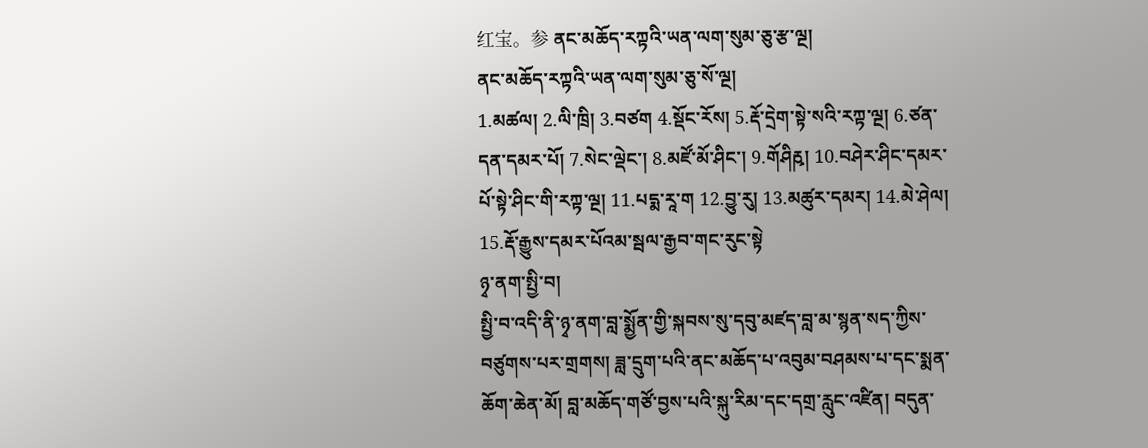红宝。参 ནང་མཆོད་རཀྟའི་ཡན་ལག་སུམ་ཅུ་རྩ་ལྔ།
ནང་མཆོད་རཀྟའི་ཡན་ལག་སུམ་ཅུ་སོ་ལྔ།
1.མཚལ། 2.ལི་ཁྲི། 3.བཙག 4.སྡོང་རོས། 5.རྡོ་དྲེག་སྟེ་སའི་རཀྟ་ལྔ། 6.ཙན་དན་དམར་པོ། 7.སེང་ལྡེང་། 8.མཛོ་མོ་ཤིང་། 9.གོཤིརྵ། 10.བཤེར་ཤིང་དམར་པོ་སྟེ་ཤིང་གི་རཀྟ་ལྔ། 11.པདྨ་རཱ་ག 12.བྱུ་རུ། 13.མཚུར་དམར། 14.མེ་ཤེལ། 15.རྡོ་རྒྱུས་དམར་པོའམ་སྦལ་རྒྱབ་གང་རུང་སྟེ
ཉྭ་ནག་སྤྱི་བ།
སྤྱི་བ་འདི་ནི་ཉྭ་ནག་བླ་སྨྱོན་གྱི་སྐབས་སུ་དབུ་མཛད་བླ་མ་སྙན་སད་ཀྱིས་བཙུགས་པར་གྲགས། ཟླ་དྲུག་པའི་ནང་མཆོད་པ་འབུམ་བཤམས་པ་དང་སྨན་ཆོག་ཆེན་མོ། བླ་མཆོད་གཙོ་བྱས་པའི་སྐུ་རིམ་དང་དགྲ་རླུང་འཛིན། བདུན་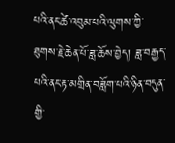པའི་ནང་ཚེ་འབུམ་པའི་ལུགས་ཀྱི་ཐུགས་རྗེ་ཆེན་པོ་ཟླ་ཆོས་བྱེད། ཟླ་བརྒྱད་པའི་ནང་རྟ་མགྲིན་བཟློག་པའི་ཉིན་བདུན་གྱི་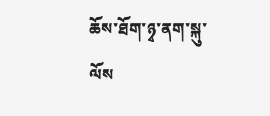ཆོས་ཐོག་ཉྭ་ནག་སྐུ་ལོས